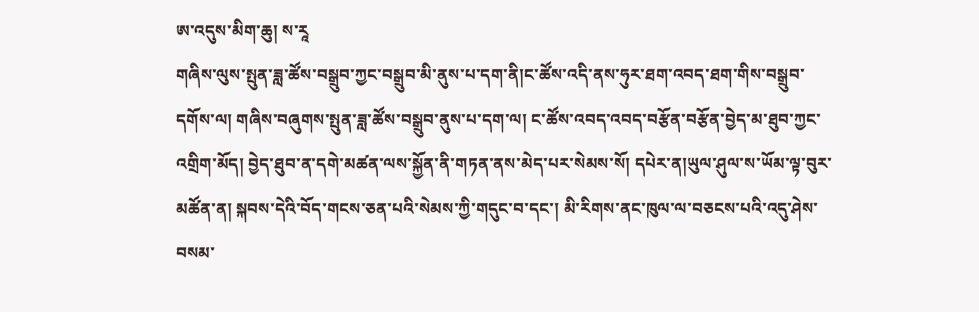ཨ་འདུས་མིག་ཆུ། ས་རཱ
གཞིས་ལུས་སྤུན་ཟླ་ཚོས་བསྒྲུབ་ཀྱང་བསྒྲུབ་མི་ནུས་པ་དག་ནི།ང་ཚོས་འདི་ནས་ཧུར་ཐག་འབད་ཐག་གིས་བསྒྲུབ་དགོས་ལ། གཞིས་བཞུགས་སྤུན་ཟླ་ཚོས་བསྒྲུབ་ནུས་པ་དག་ལ། ང་ཚོས་འབད་འབད་བརྩོན་བརྩོན་བྱེད་མ་ཐུབ་ཀྱང་འགྲིག་མོད། བྱེད་ཐུབ་ན་དགེ་མཚན་ལས་སྐྱོན་ནི་གཏན་ནས་མེད་པར་སེམས་སོ། དཔེར་ན།ཡུལ་ཤུལ་ས་ཡོམ་ལྟ་བུར་མཚོན་ན། སྐབས་དེའི་བོད་གངས་ཅན་པའི་སེམས་ཀྱི་གདུང་བ་དང་། མི་རིགས་ནང་ཁུལ་ལ་བཅངས་པའི་འདུ་ཤེས་བསམ་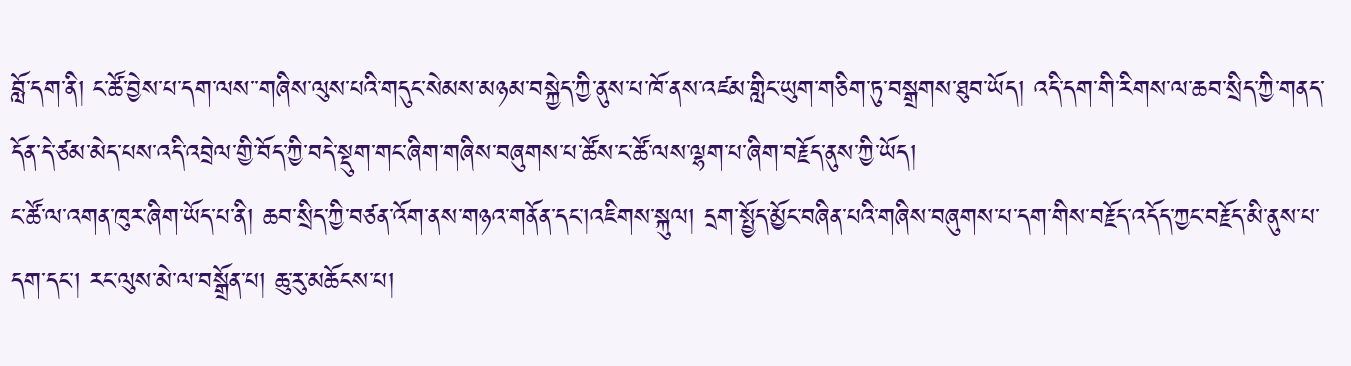བློ་དག་ནི། ང་ཚོ་བྱེས་པ་དག་ལས་་གཞིས་ལུས་པའི་གདུང་སེམས་མཉམ་བསྐྱེད་ཀྱི་ནུས་པ་ཁོ་ནས་འཛམ་གླིང་ཡུག་གཅིག་ཏུ་བསྒྲགས་ཐུབ་ཡོད། འདི་དག་གི་རིགས་ལ་ཆབ་སྲིད་ཀྱི་གནད་དོན་དེ་ཙམ་མེད་པས་འདི་འབྲེལ་གྱི་བོད་ཀྱི་བདེ་སྡུག་གང་ཞིག་གཞིས་བཞུགས་པ་ཚོས་ང་ཚོ་ལས་ལྷག་པ་ཞིག་བརྗོད་ནུས་ཀྱི་ཡོད།
ང་ཚོ་ལ་འགན་ཁུར་ཞིག་ཡོད་པ་ནི། ཆབ་སྲིད་ཀྱི་བཙན་འོག་ནས་གཉའ་གནོན་དང་།འཇིགས་སྐུལ། དྲག་སྤྱོད་མྱོང་བཞིན་པའི་གཞིས་བཞུགས་པ་དག་གིས་བརྗོད་འདོད་ཀྱང་བརྗོད་མི་ནུས་པ་དག་དང་། རང་ལུས་མེ་ལ་བསྒྲོན་པ། ཆུ་རུ་མཆོངས་པ།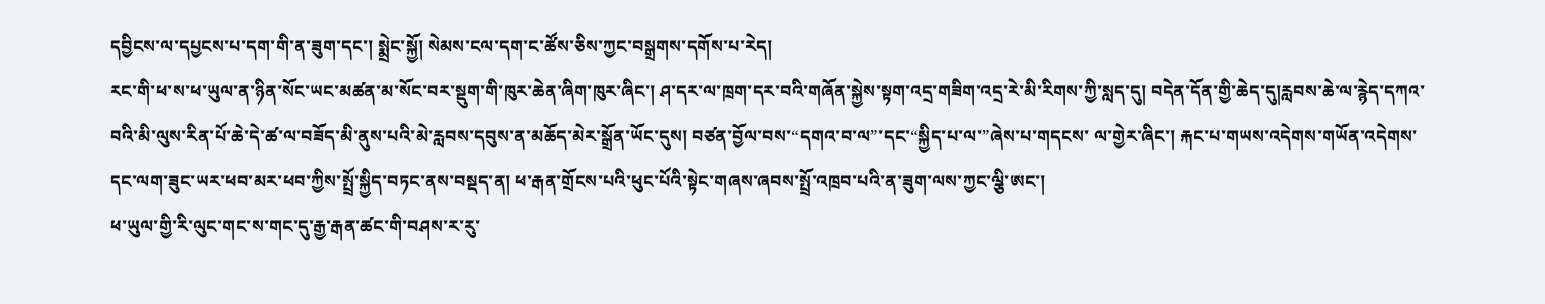དབྱིངས་ལ་དཔྱངས་པ་དག་གི་ན་ཟུག་དང་། སྨྲེང་སྐྱོ། སེམས་ངལ་དག་ང་ཚོས་ཅིས་ཀྱང་བསྒྲགས་དགོས་པ་རེད།
རང་གི་ཕ་ས་ཕ་ཡུལ་ན་ཉིན་སོང་ཡང་མཚན་མ་སོང་བར་སྡུག་གི་ཁུར་ཆེན་ཞིག་ཁུར་ཞིང་། ཤ་དར་ལ་ཁྲག་དར་བའི་གཞོན་སྐྱེས་སྟག་འདྲ་གཟིག་འདྲ་རེ་མི་རིགས་ཀྱི་སླད་དུ། བདེན་དོན་གྱི་ཆེད་དུ།རླབས་ཆེ་ལ་རྙེད་དཀའ་བའི་མི་ལུས་རིན་པོ་ཆེ་དེ་ཚ་ལ་བཟོད་མི་ནུས་པའི་མེ་རླབས་དབུས་ན་མཆོད་མེར་སྒྲོན་ཡོང་དུས། བཙན་བྱོལ་བས་“དགའ་བ་ལ”་དང་“སྐྱིད་པ་ལ་”ཞེས་པ་གདངས་ ལ་གྱེར་ཞིང་། རྐང་པ་གཡས་འདེགས་གཡོན་འདེགས་དང་ལག་ཟུང་ཡར་ཕབ་མར་ཕབ་ཀྱིས་སྤྲོ་སྐྱིད་བཏང་ནས་བསྡད་ན། ཕ་རྒན་གྲོངས་པའི་ཕུང་པོའི་སྟེང་གཞས་ཞབས་སྤྲོ་འཁྲབ་པའི་ན་ཟུག་ལས་ཀྱང་ལྕི་ཨང་།
ཕ་ཡུལ་གྱི་རི་ལུང་གང་ས་གང་དུ་རྒྱ་རྒན་ཚང་གི་བཤས་ར་རུ་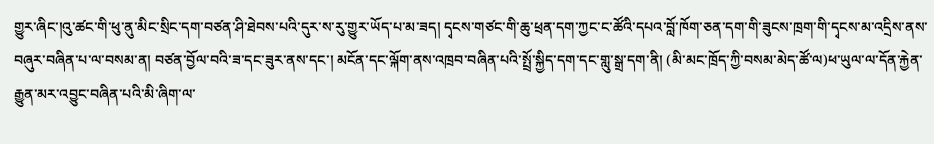གྱུར་ཞིང་།འུ་ཚང་གི་ཕུ་ནུ་མིང་སྲིང་དག་བཙན་ཤི་ཐེབས་པའི་དུར་ས་རུ་གྱུར་ཡོད་པ་མ་ཟད། དྭངས་གཙང་གི་ཆུ་ཕྲན་དག་ཀྱང་ང་ཚོའི་དཔའ་བློ་ཁོག་ཅན་དག་གི་ཟུངས་ཁྲག་གི་དྭངས་མ་འདྲིས་ནས་བཞུར་བཞིན་པ་ལ་བསམ་ན། བཙན་བྱོལ་བའི་ཟ་དང་ཟུར་ནས་དང་། མངོན་དང་ལྐོག་ནས་འཁྲབ་བཞིན་པའི་སྤྲོ་སྐྱིད་དག་དང་གླུ་སྒྲ་དག་ནི། (མི་མང་ཁྲོད་ཀྱི་བསམ་མེད་ཚོ་ལ)ཕ་ཡུལ་ལ་དོན་རྐྱེན་རྒྱུན་མར་འབྱུང་བཞིན་པའི་མི་ཞིག་ལ་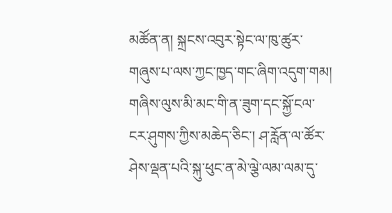མཚོན་ན། སྐྲངས་འབུར་སྟེང་ལ་ཁུ་ཚུར་གཞུས་པ་ལས་ཀྱང་ཁྱད་གང་ཞིག་འདུག་གམ།
གཞིས་ལུས་མི་མང་གི་ན་ཟུག་དང་སྐྱོ་ངལ་ངར་ཤུགས་ཀྱིས་མཆེད་ཅིང་། ཤ་རློན་ལ་ཚོར་ཤེས་ལྡན་པའི་སྐུ་ཕུང་ན་མེ་ལྕེ་ལམ་ལམ་དུ་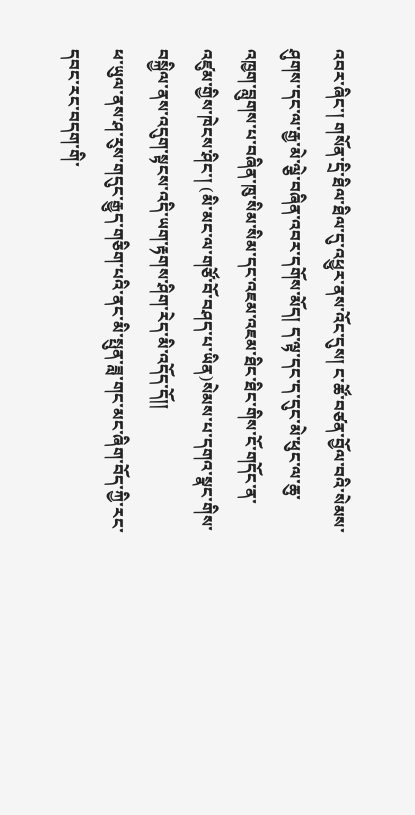འབར་ཞིང་། གསོན་དྲི་ཐིལ་ཐིལ་དུ་འཕྱུར་ནས་འོང་དུས། ང་ཚོ་བཙན་བྱོལ་བའི་སེམས་ཤུགས་དང་ལ་རྒྱ་མེ་ལྕེ་བཞིན་འབར་དགོས་མོད། ད་ལྟ་དང་ད་དུང་མེ་ཕུང་ལ་ཆུ་འཁྱག་བླུགས་པ་བཞིན་ཁུ་སིམ་སིམ་དང་འཇམ་འཇམ་ཐིང་ཐིང་གིས་ངོ་གདོང་ན་འཛུམ་གྱིས་ཁེངས་ཤིང་། (མི་མང་ལ་གཙོ་བོ་བཤད་པ་ཡིན)སེམས་པ་དགའ་སྣང་གིས་བསྐྱིལ་ནས་འདུག་སྟངས་འདི་ཡག་རྟགས་ཤིག་རེད་མི་འདོད་དོ།།
ཕ་ཡུལ་ནས་ཤ་རུས་གདུང་རྒྱུད་གཅིག་པའི་ནང་མི་སྤུན་ཟླ་གང་མང་ཞིག་བོད་ཀྱི་རང་དབང་རང་བདག་གི་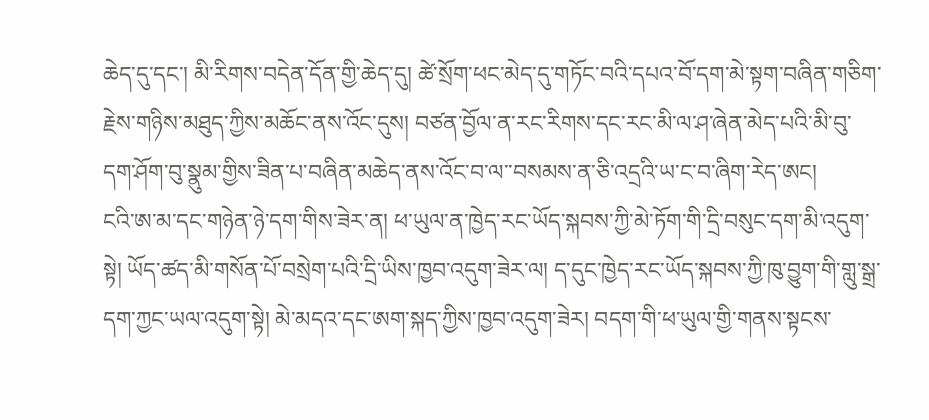ཆེད་དུ་དང་། མི་རིགས་བདེན་དོན་གྱི་ཆེད་དུ། ཚེ་སྲོག་ཕང་མེད་དུ་གཏོང་བའི་དཔའ་བོ་དག་མེ་སྟག་བཞིན་གཅིག་རྗེས་གཉིས་མཐུད་ཀྱིས་མཆོང་ནས་འོང་དུས། བཙན་བྱོལ་ན་རང་རིགས་དང་རང་མི་ལ་ཤ་ཞེན་མེད་པའི་མི་བུ་དག་ཤོག་བུ་སྣུམ་གྱིས་ཟིན་པ་བཞིན་མཆེད་ནས་འོང་བ་ལ་་བསམས་ན་ཅི་འདྲའི་ཡ་ང་བ་ཞིག་རེད་ཨང།
ངའི་ཨ་མ་དང་གཉེན་ཉེ་དག་གིས་ཟེར་ན། ཕ་ཡུལ་ན་ཁྱེད་རང་ཡོད་སྐབས་ཀྱི་མེ་ཏོག་གི་དྲི་བསུང་དག་མི་འདུག་སྟེ། ཡོད་ཚད་མི་གསོན་པོ་བསྲེག་པའི་དྲི་ཡིས་ཁྱབ་འདུག་ཟེར་ལ། ད་དུང་ཁྱེད་རང་ཡོད་སྐབས་ཀྱི་ཁུ་བྱུག་གི་གླུ་སྒྲ་དག་ཀྱང་ཡལ་འདུག་སྟེ། མེ་མདའ་དང་ཨག་སྐད་ཀྱིས་ཁྱབ་འདུག་ཟེར། བདག་གི་ཕ་ཡུལ་གྱི་གནས་སྟངས་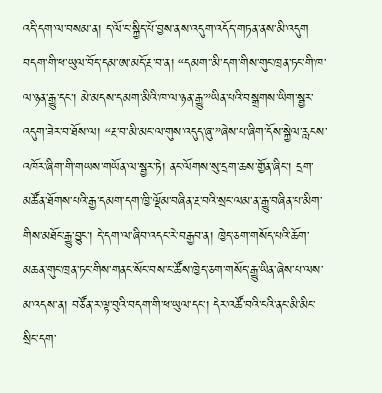འདི་དག་ལ་བསམ་ན། ད་ལོ་ང་སྐྱིད་པོ་བྱས་ནས་འདུག་འདོད་གཏན་ནས་མི་འདུག
བདག་གི་ཕ་ཡུལ་བོད་དམ་ཨ་མདོ་རྔ་བ་ན། “དམག་་མི་དག་གིས་གུང་ཁྲན་ཏང་གི་ཁ་ལ་ཉན་རྒྱུ་དང་། མེ་མདས་དམག་མིའི་ཁ་ལ་ཉན་རྒྱུ་”ཡིན་པའི་བསྒྲགས་ཡིག་སྦྱར་འདུག་ཟེར་བ་ཐོས་ལ། “རྔ་བ་མི་མང་ལ་གུས་འདུད་ཞུ་”ཞེས་པ་ཞིག་དོས་སྐྱེལ་རླངས་འཁོར་ཞིག་གི་གཡས་གཡོན་ལ་སྦྱར་ཏེ། ནང་ལོགས་སུ་དྲག་ཆས་གྱོན་ཞིང་། དྲག་མཚོན་ཐོགས་པའི་རྒྱ་དམག་དག་ཁྱི་ལྡོམ་བཞིན་རྔ་བའི་སྲང་ལམ་ན་རྒྱུ་བཞིན་པ་མིག་གིས་མཐོང་རྒྱུ་བྱུང་། དེ་དག་ལ་ཞིབ་འདང་རེ་བརྒྱབ་ན། ཁྱེད་ཅག་གསོད་པའི་ཆོག་མཆན་གུང་ཁྲན་ཏང་གིས་གནང་སོང་བས་ང་ཚོས་ཁྱེད་ཅག་གསོད་རྒྱུ་ཡིན་ཞེས་པ་ལས་མ་འདས་ན། བཙོན་ར་ལྟ་བུའི་བདག་གི་ཕ་ཡུལ་དང་། དེར་འཚོ་བའི་ངའི་ནང་མི་མིང་སྲིང་དག་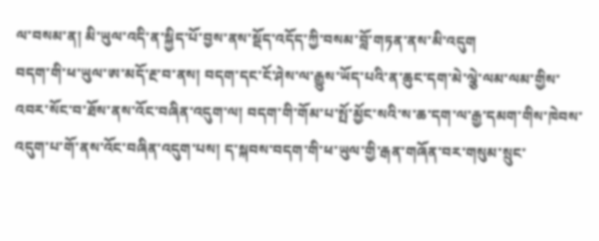ལ་བསམ་ན། མི་ཡུལ་འདི་ན་སྐྱིད་པོ་བྱས་ནས་སྡོད་འདོད་ཀྱི་བསམ་བློ་གཏན་ནས་མི་འདུག
བདག་གི་ཕ་ཡུལ་ཨ་མདོ་རྔ་བ་ནས། བདག་དང་ངོ་ཤེས་ལ་རྒྱུས་ཡོད་པའི་ན་ཆུང་དག་མེ་ལྕེ་ལམ་ལམ་གྱིས་འབར་སོང་བ་ཐོས་ནས་འོང་བཞིན་འདུག་ལ། བདག་གི་གོམ་པ་སྤོ་མྱོང་སའི་ས་ཆ་དག་ལ་རྒྱ་དམག་གིས་ཁེབས་འདུག་པ་གོ་ནས་འོང་བཞིན་འདུག་པས། ད་སྐབས་བདག་གི་ཕ་ཡུལ་གྱི་རྒན་གཞོན་བར་གསུམ་སྲུང་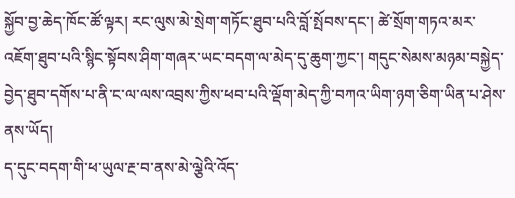སྐྱོབ་བྱ་ཆེད་ཁོང་ཚོ་ལྟར། རང་ལུས་མེ་སྲེག་གཏོང་ཐུབ་པའི་བློ་སྤོབས་དང་། ཚེ་སྲོག་གཏའ་མར་འཇོག་ཐུབ་པའི་སྙིང་སྟོབས་ཤིག་གཞར་ཡང་བདག་ལ་མེད་དུ་ཆུག་ཀྱང་། གདུང་སེམས་མཉམ་བསྐྱེད་བྱེད་ཐུབ་དགོས་པ་ནི་ང་ལ་ལས་འབྲས་ཀྱིས་ཕབ་པའི་ལྡོག་མེད་ཀྱི་བཀའ་ཡིག་ཉག་ཅིག་ཡིན་པ་ཤེས་ནས་ཡོད།
ད་དུང་བདག་གི་ཕ་ཡུལ་རྔ་བ་ནས་མེ་ལྕེའི་འོད་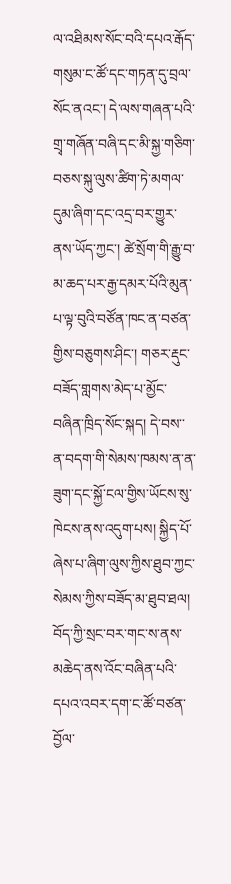ལ་འཐིམས་སོང་བའི་དཔའ་རྒོད་གསུམ་ང་ཚོ་དང་གཏན་དུ་བྲལ་སོང་ནའང་། དེ་ལས་གཞན་པའི་གྲྭ་གཞོན་བཞི་དང་མི་སྐྱ་གཅིག་བཅས་སྐུ་ལུས་ཚིག་ཏེ་མགལ་དུམ་ཞིག་དང་འདྲ་བར་གྱུར་ནས་ཡོད་ཀྱང་། ཚེ་སྲོག་གི་རྒྱུ་བ་མ་ཆད་པར་རྒྱ་དམར་པོའི་མུན་པ་ལྟ་བུའི་བཙོན་ཁང་ན་བཙན་གྱིས་བཅུགས་ཤིང་། གཅར་རྡུང་བཟོད་གླགས་མེད་པ་མྱོང་བཞིན་ཁྲིད་སོང་སྐད། དེ་བས་་ན་བདག་གི་སེམས་ཁམས་ན་ན་ཟུག་དང་སྐྱོ་ངལ་གྱིས་ཡོངས་སུ་ཁེངས་ནས་འདུག་པས། སྐྱིད་པོ་ཞེས་པ་ཞིག་ལུས་ཀྱིས་ཐུབ་ཀྱང་སེམས་ཀྱིས་བཟོད་མ་ཐུབ་ཐལ།
བོད་ཀྱི་སྲང་བར་གང་ས་ནས་མཆེད་ནས་འོང་བཞིན་པའི་དཔའ་འབར་དག་ང་ཚོ་བཙན་བྱོལ་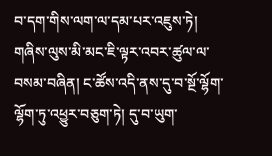བ་དག་གིས་ལག་ལ་དམ་པར་འཇུས་ཏེ། གཞིས་ལུས་མི་མང་ཇི་ལྟར་འབར་ཚུལ་ལ་བསམ་བཞིན། ང་ཚོས་འདི་ནས་དུ་བ་སྔོ་ལྷོག་ལྷོག་ཏུ་འཕྱུར་བཅུག་ཏེ། དུ་བ་ཡུག་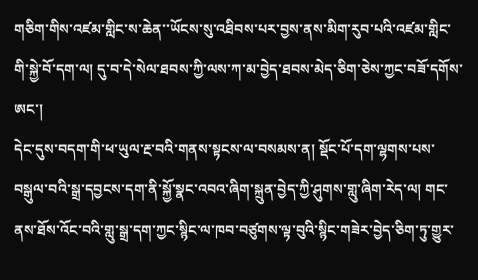གཅིག་གིས་འཛམ་གླིང་ས་ཆེན་་ཡོངས་སུ་འཐིབས་པར་བྱས་ནས་མིག་རུབ་པའི་འཛམ་གླིང་གི་སྐྱེ་བོ་དག་ལ། དུ་བ་དེ་སེལ་ཐབས་ཀྱི་ལས་ཀ་མ་བྱེད་ཐབས་མེད་ཅིག་ཅེས་ཀྱང་བཟོ་དགོས་ཨང་།
དེང་དུས་བདག་གི་ཕ་ཡུལ་རྔ་བའི་གནས་སྟངས་ལ་བསམས་ན། སྡོང་པོ་དག་ལྷགས་པས་བསྒུལ་བའི་སྒྲ་དབྱངས་དག་ནི་སྐྱོ་སྣང་འབའ་ཞིག་སྐྲུན་བྱེད་ཀྱི་ཤུགས་གླུ་ཞིག་རེད་ལ། གང་ནས་ཐོས་འོང་བའི་གླུ་སྒྲ་དག་ཀྱང་སྙིང་ལ་ཁབ་བཙུགས་ལྟ་བུའི་སྙིང་གཟེར་བྱེད་ཅིག་ཏུ་གྱུར་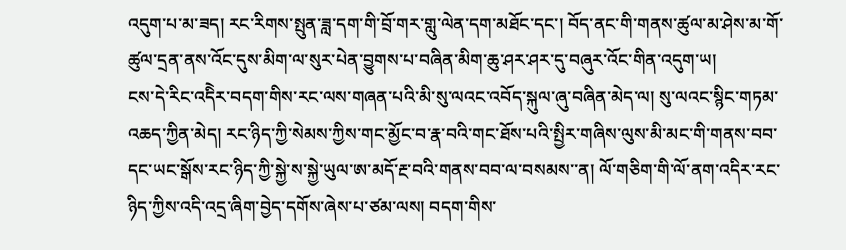འདུག་པ་མ་ཟད། རང་རིགས་སྤུན་ཟླ་དག་གི་བྲོ་གར་གླུ་ལེན་དག་མཐོང་དང་། བོད་ནང་གི་གནས་ཚུལ་མ་ཤེས་མ་གོ་ཚུལ་དྲན་ནས་འོང་དུས་མིག་ལ་སུར་པེན་བྱུགས་པ་བཞིན་མིག་ཆུ་ཤར་ཤར་དུ་བཞུར་འོང་གིན་འདུག་ཡ།
ངས་དེ་རིང་འདིེར་བདག་གིས་རང་ལས་གཞན་པའི་མི་སུ་ལའང་འབོད་སྐུལ་ཞུ་བཞིན་མེད་ལ། སུ་ལའང་སྙིང་གཏམ་འཆད་ཀྱིན་མེད། རང་ཉིད་ཀྱི་སེམས་ཀྱིས་གང་མྱོང་བ་རྣ་བའི་གང་ཐོས་པའི་སྤྱིར་གཞིས་ལུས་མི་མང་གི་གནས་བབ་དང་ཡང་སྒོས་རང་ཉིད་ཀྱི་སྐྱེ་ས་སྐྱེ་ཡུལ་ཨ་མདོ་རྔ་བའི་གནས་བབ་ལ་བསམས་་ན། ལོ་གཅིག་གི་ལོ་ནག་འདིར་རང་ཉིད་ཀྱིས་འདི་འདྲ་ཞིག་བྱེད་དགོས་ཞེས་པ་ཙམ་ལས། བདག་གིས་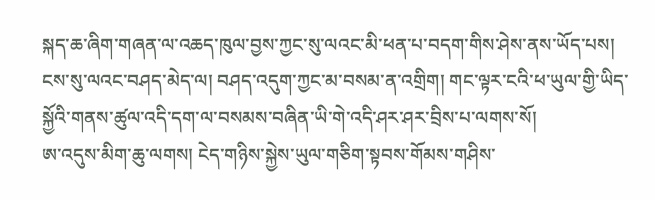སྐད་ཆ་ཞིག་གཞན་ལ་འཆད་ཁུལ་བྱས་ཀྱང་སུ་ལའང་མི་ཕན་པ་བདག་གིས་ཤེས་ནས་ཡོད་པས། ངས་སུ་ལའང་བཤད་མེད་ལ། བཤད་འདུག་ཀྱང་མ་བསམ་ན་འགྲིག། གང་ལྟར་ངའི་ཕ་ཡུལ་གྱི་ཡིད་སྐྱོའི་གནས་ཚུལ་འདི་དག་ལ་བསམས་བཞིན་ཡི་གེ་འདི་ཤར་ཤར་བྲིས་པ་ལགས་སོ།
ཨ་འདུས་མིག་ཆུ་ལགས། ངེད་གཉིས་སྐྱེས་ཡུལ་གཅིག་སྟབས་གོམས་གཤིས་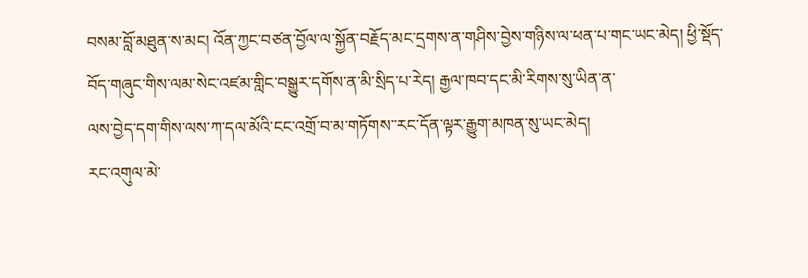བསམ་བློ་མཐུན་ས་མང། འོན་ཀྱང་བཙན་བྱོལ་ལ་སྐྱོན་བརྗོད་མང་དྲགས་ན་གཤིས་བྱེས་གཉིས་ལ་ཕན་པ་གང་ཡང་མེད། ཕྱི་སྡོད་
བོད་གཞུང་གིས་ལམ་སེང་འཛམ་གླིང་བསྒྱུར་དགོས་ན་མི་སྲིད་པ་རེད། རྒྱལ་ཁབ་དང་མི་རིགས་སུ་ཡིན་ན་
ལས་བྱེད་དག་གིས་ལས་ཀ་དལ་མོའི་ངང་འགྲོ་བ་མ་གཏོགས་་རང་དོན་ལྟར་རྒྱུག་མཁན་སུ་ཡང་མེད།
རང་འགུལ་མེ་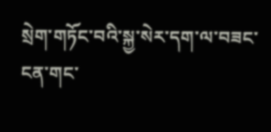སྲེག་གཏོང་བའི་སྐྱ་སེར་དག་ལ་བཟང་ངན་གང་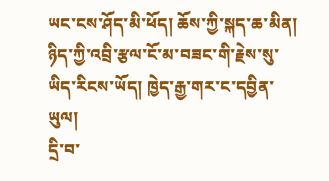ཡང་ངས་ཤོད་མི་ཕོད། ཆོས་ཀྱི་སྐད་ཆ་མིན།
ཉིད་ཀྱི་འབྲི་རྩལ་ངོ་མ་བཟང་གི་རྗེས་སུ་ཡིད་རིངས་ཡོད། ཁྱེད་རྒྱ་གར་ང་དབྱིན་ཡུལ།
དྲི་བ་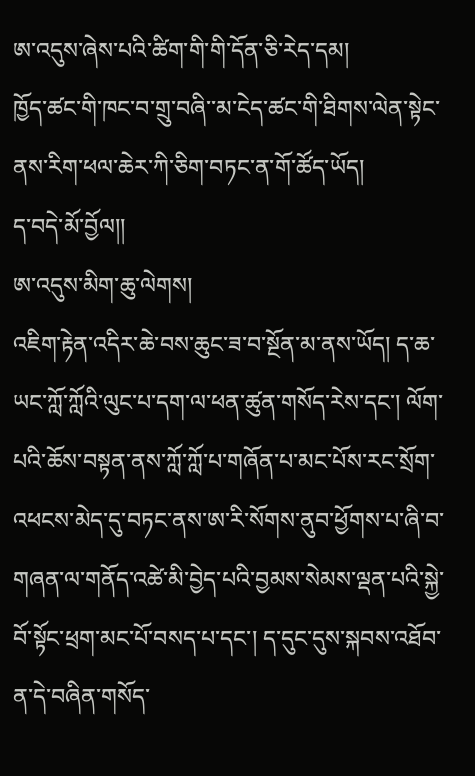ཨ་འདུས་ཞེས་པའི་ཚིག་གི་གི་དོན་ཅི་རེད་དམ།
ཁྱོད་ཚང་གི་ཁང་བ་གྲུ་བཞི་་མ་ངེད་ཚང་གི་ཐིགས་ལེན་སྟེང་ནས་རིག་ཕལ་ཆེར་ཀི་ཅིག་བཏང་ན་གོ་ཚོད་ཡོད།
ད་བདེ་མོ་བྱོལ།།
ཨ་འདུས་མིག་ཆུ་ལེགས།
འཇིག་རྟེན་འདིར་ཆེ་བས་ཆུང་ཟ་བ་སྔོན་མ་ནས་ཡོད། ད་ཆ་ཡང་ཀློ་ཀློའི་ལུང་པ་དག་ལ་ཕན་ཚུན་གསོད་རེས་དང་། ལོག་པའི་ཆོས་བསྟན་ནས་ཀློ་ཀློ་པ་གཞོན་པ་མང་པོས་རང་སྲོག་འཕངས་མེད་དུ་བཏང་ནས་ཨ་རི་སོགས་ནུབ་ཕྱོགས་པ་ཞི་བ་གཞན་ལ་གནོད་འཚེ་མི་བྱེད་པའི་བྱམས་སེམས་ལྡན་པའི་སྐྱེ་བོ་སྟོང་ཕྲག་མང་པོ་བསད་པ་དང་། ད་དུང་དུས་སྐབས་འཐོབ་ན་དེ་བཞིན་གསོད་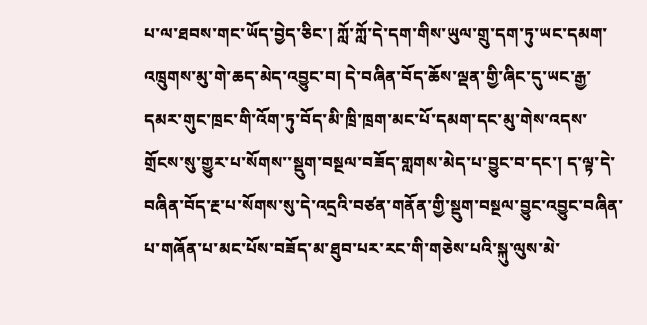པ་ལ་ཐབས་གང་ཡོད་བྱེད་ཅིང་། ཀློ་ཀློ་དེ་དག་གིས་ཡུལ་གྲུ་དག་ཏུ་ཡང་དམག་འཁྲུགས་མུ་གེ་ཆད་མེད་འབྱུང་བ། དེ་བཞིན་བོད་ཆོས་ལྡན་གྱི་ཞིང་དུ་ཡང་རྒྱ་དམར་གུང་ཁྲང་གི་འོག་ཏུ་བོད་མི་ཁྲི་ཁྲག་མང་པོ་དམག་དང་མུ་གེས་འདས་གྲོངས་སུ་གྱུར་པ་སོགས་་སྡུག་བསྔལ་བཟོད་གླགས་མེད་པ་བྱུང་བ་དང་། ད་ལྟ་དེ་བཞིན་བོད་རྔ་པ་སོགས་སུ་དེ་འདྲའི་བཙན་གནོན་གྱི་སྡུག་བསྔལ་བྱུང་འབྱུང་བཞིན་པ་གཞོན་པ་མང་པོས་བཟོད་མ་ཐུབ་པར་རང་གི་གཅེས་པའི་སྐུ་ལུས་མེ་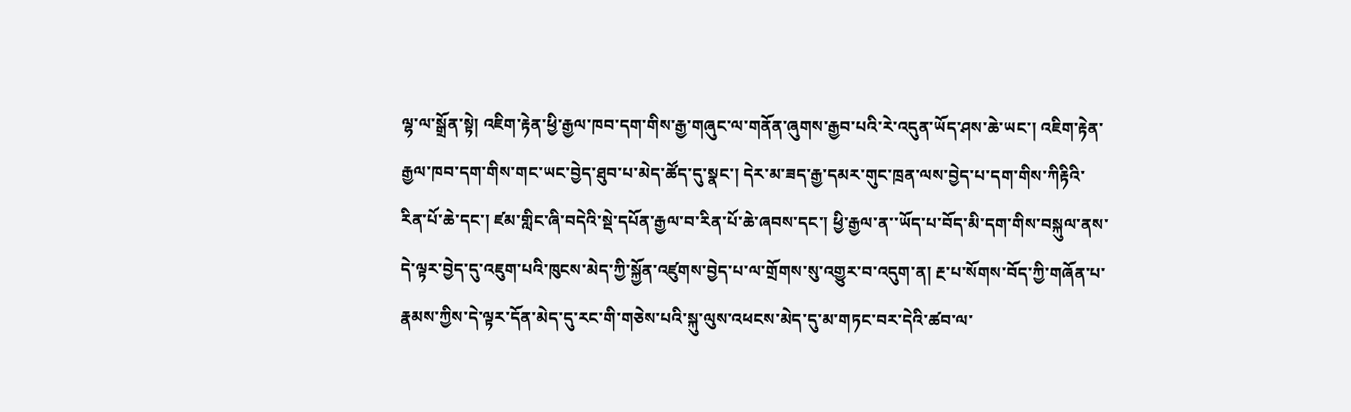ལྷ་ལ་སྒྲོན་སྟེ། འཇིག་རྟེན་ཕྱི་རྒྱལ་ཁབ་དག་གིས་རྒྱ་གཞུང་ལ་གནོན་ཞུགས་རྒྱབ་པའི་རེ་འདུན་ཡོད་ཤས་ཆེ་ཡང་། འཇིག་རྟེན་རྒྱལ་ཁབ་དག་གིས་གང་ཡང་བྱེད་ཐུབ་པ་མེད་ཚོད་དུ་སྣང་། དེར་མ་ཟད་རྒྱ་དམར་གུང་ཁྲན་ལས་བྱེད་པ་དག་གིས་ཀིརྟིའི་རིན་པོ་ཆེ་དང་། ཛམ་གླིང་ཞི་བདེའི་སྡེ་དཔོན་རྒྱལ་བ་རིན་པོ་ཆེ་ཞབས་དང་། ཕྱི་རྒྱལ་ན་་ཡོད་པ་བོད་མི་དག་གིས་བསྐུལ་ནས་དེ་ལྟར་བྱེད་དུ་འཇུག་པའི་ཁུངས་མེད་ཀྱི་སྐྱོན་འཛུགས་བྱེད་པ་ལ་གྲོགས་སུ་འགྱུར་བ་འདུག་ན། རྔ་པ་སོགས་བོད་ཀྱི་གཞོན་པ་རྣམས་ཀྱིས་དེ་ལྟར་དོན་མེད་དུ་རང་གི་གཅེས་པའི་སྐུ་ལུས་འཕངས་མེད་དུ་མ་གཏང་བར་དེའི་ཚབ་ལ་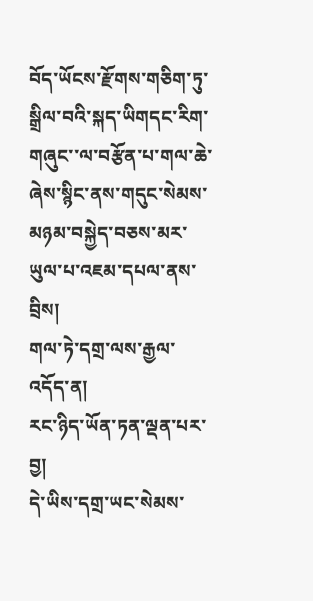བོད་ཡོངས་རྫོགས་གཅིག་ཏུ་སྒྲིལ་བའི་སྐད་ཡིགདང་རིག་གཞུང་་ལ་བརྩོན་པ་གལ་ཆེ་ཞེས་སྙིང་ནས་གདུང་སེམས་མཉམ་བསྐྱེད་བཅས་མར་ཡུལ་པ་འཇམ་དཔལ་ནས་བྲིས།
གལ་ཏེ་དགྲ་ལས་རྒྱལ་འདོད་ན།
རང་ཉིད་ཡོན་ཏན་ལྡན་པར་བྱ།
དེ་ཡིས་དགྲ་ཡང་སེམས་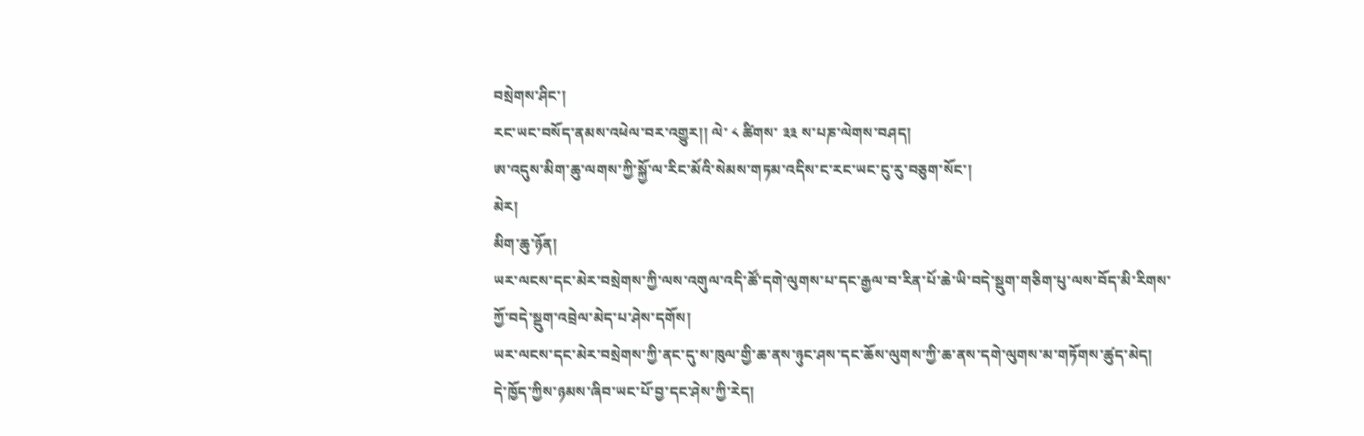བསྲེགས་ཤིང་།
རང་ཡང་བསོད་ནམས་འཕེལ་བར་འགྱུར།། ལེ་ ༨ ཚིགས་ ༣༣ ས་པཎ་ལེགས་བཤད།
ཨ་འདུས་མིག་ཆུ་ལགས་ཀྱི་སྐྱོ་ལ་རིང་མོའི་སེམས་གཏམ་འདིས་ང་རང་ཡང་ངུ་རུ་བཅུག་སོང་།
མེར།
མིག་ཆུ་ཉོན།
ཡར་ལངས་དང་མེར་བསྲེགས་ཀྱི་ལས་འགུལ་འདི་ཚོ་དགེ་ལུགས་པ་དང་རྒྱལ་བ་རིན་པོ་ཆེ་ཡི་བདེ་སྡུག་གཅིག་པུ་ལས་བོད་མི་རིགས་ཀྱོ་བདེ་སྡུག་འབྲེལ་མེད་པ་ཤེས་དགོས།
ཡར་ལངས་དང་མེར་བསྲེགས་ཀྱི་ནང་དུ་ས་ཁུལ་གྱི་ཆ་ནས་ཉུང་ཤས་དང་ཆོས་ལུགས་ཀྱི་ཆ་ནས་དགེ་ལུགས་མ་གཏོགས་ཚུད་མེད།
དེ་ཁྱོད་ཀྱིས་ཉམས་ཞིབ་ཡང་པོ་བྱ་དང་ཤེས་ཀྱི་རེད།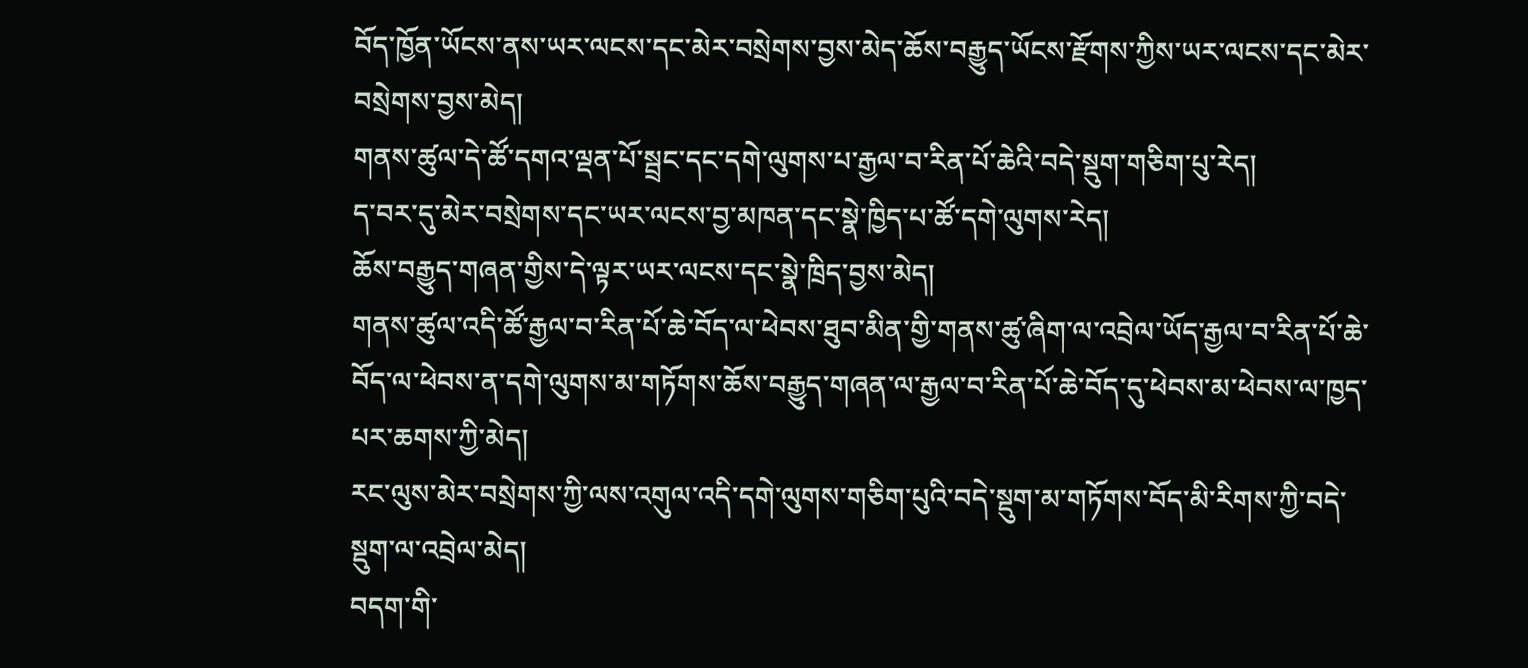བོད་ཁྱོན་ཡོངས་ནས་ཡར་ལངས་དང་མེར་བསྲེགས་བྱས་མེད་ཆོས་བརྒྱུད་ཡོངས་རྫོགས་ཀྱིས་ཡར་ལངས་དང་མེར་བསྲེགས་བྱས་མེད།
གནས་ཚུལ་དེ་ཚོ་དགའ་ལྡན་པོ་སྦྲང་དང་དགེ་ལུགས་པ་རྒྱལ་བ་རིན་པོ་ཆེའི་བདེ་སྡུག་གཅིག་པུ་རེད།
ད་བར་དུ་མེར་བསྲེགས་དང་ཡར་ལངས་བྱ་མཁན་དང་སྣེ་ཁྱིད་པ་ཚོ་དགེ་ལུགས་རེད།
ཆོས་བརྒྱུད་གཞན་གྱིས་དེ་ལྟར་ཡར་ལངས་དང་སྣེ་ཁྲིད་བྱས་མེད།
གནས་ཚུལ་འདི་ཚོ་རྒྱལ་བ་རིན་པོ་ཆེ་བོད་ལ་ཕེབས་ཐུབ་མིན་གྱི་གནས་ཚུ་ཞིག་ལ་འབྲེལ་ཡོད་རྒྱལ་བ་རིན་པོ་ཆེ་བོད་ལ་ཕེབས་ན་དགེ་ལུགས་མ་གཏོགས་ཆོས་བརྒྱུད་གཞན་ལ་རྒྱལ་བ་རིན་པོ་ཆེ་བོད་དུ་ཕེབས་མ་ཕེབས་ལ་ཁྱད་པར་ཆགས་ཀྱི་མེད།
རང་ལུས་མེར་བསྲེགས་ཀྱི་ལས་འགུལ་འདི་དགེ་ལུགས་གཅིག་པུའི་བདེ་སྡུག་མ་གཏོགས་བོད་མི་རིགས་ཀྱི་བདེ་སྡུག་ལ་འབྲེལ་མེད།
བདག་གི་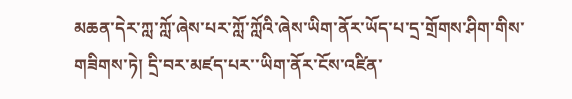མཆན་དེར་ཀླ་ཀློ་ཞེས་པར་ཀློ་ཀློའི་ཞེས་ཡིག་ནོར་ཡོད་པ་དྲ་གྲོགས་ཤིག་གིས་གཟིགས་ཏེ། དྲི་བར་མཛད་པར་་ཡིག་ནོར་ངོས་འཛིན་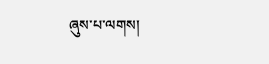ཞུས་པ་ལགས།